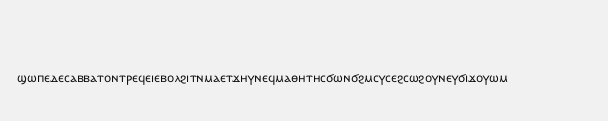ϣⲱⲡⲉⲇⲉⲥⲁⲃⲃⲁⲧⲟⲛⲧⲣⲉϥⲉⲓⲉⲃⲟⲗϩⲓⲧⲛⲙⲁⲉⲧϫⲏⲩⲛⲉϥⲙⲁⲑⲏⲧⲏⲥϭⲱⲛϭϩⲙⲥⲩⲥⲉϩⲥⲱϩⲟⲩⲛⲉⲩϭⲓϫⲟⲩⲱⲙ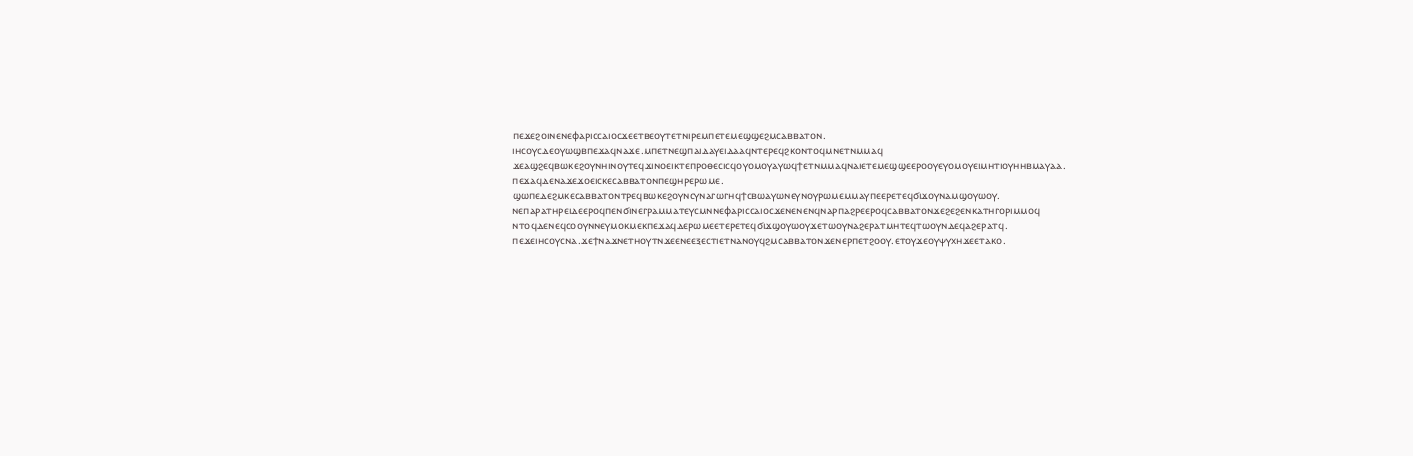ⲡⲉϫⲉϩⲟⲓⲛⲉⲛⲉⲫⲁⲣⲓⲥⲥⲁⲓⲟⲥϫⲉⲉⲧⲃⲉⲟⲩⲧⲉⲧⲛⲓⲣⲉⲙⲡⲉⲧⲉⲙⲉϣϣⲉϩⲙⲥⲁⲃⲃⲁⲧⲟⲛ.
ⲓⲏⲥⲟⲩⲥⲇⲉⲟⲩⲱϣⲃⲡⲉϫⲁϥⲛⲁϫⲉ.ⲙⲡⲉⲧⲛⲉϣⲡⲁⲓⲇⲁⲩⲉⲓⲇⲁⲁϥⲛⲧⲉⲣⲉϥϩⲕⲟⲛⲧⲟϥⲙⲛⲉⲧⲛⲙⲙⲁϥ
ϫⲉⲁϣϩⲉϥⲃⲱⲕⲉϩⲟⲩⲛⲏⲓⲛⲟⲩⲧⲉϥϫⲓⲛⲟⲉⲓⲕⲧⲉⲡⲣⲟⲑⲉⲥⲓⲥϥⲟⲩⲟⲙⲟⲩⲁⲩⲱϥϯⲉⲧⲛⲙⲙⲁϥⲛⲁⲓⲉⲧⲉⲙⲉϣϣⲉⲉⲣⲟⲟⲩⲉⲩⲟⲙⲟⲩⲉⲓⲙⲏⲧⲓⲟⲩⲏⲏⲃⲙⲁⲩⲁⲁ.
ⲡⲉϫⲁϥⲇⲉⲛⲁϫⲉϫⲟⲉⲓⲥⲕⲉⲥⲁⲃⲃⲁⲧⲟⲛⲡⲉϣⲏⲣⲉⲣⲱⲙⲉ.
ϣⲱⲡⲉⲇⲉϩⲙⲕⲉⲥⲁⲃⲃⲁⲧⲟⲛⲧⲣⲉϥⲃⲱⲕⲉϩⲟⲩⲛⲥⲩⲛⲁⲅⲱⲅⲏϥϯⲥⲃⲱⲁⲩⲱⲛⲉⲩⲛⲟⲩⲣⲱⲙⲉⲙⲙⲁⲩⲡⲉⲉⲣⲉⲧⲉϥϭⲓϫⲟⲩⲛⲁⲙϣⲟⲩⲱⲟⲩ.
ⲛⲉⲡⲁⲣⲁⲧⲏⲣⲉⲓⲇⲉⲉⲣⲟϥⲡⲉⲛϭⲓⲛⲉⲅⲣⲁⲙⲙⲁⲧⲉⲩⲥⲙⲛⲛⲉⲫⲁⲣⲓⲥⲥⲁⲓⲟⲥϫⲉⲛⲉⲛⲉⲛϥⲛⲁⲣⲡⲁϩⲣⲉⲉⲣⲟϥⲥⲁⲃⲃⲁⲧⲟⲛϫⲉϩⲉϩⲉⲛⲕⲁⲧⲏⲅⲟⲣⲓⲙⲙⲟϥ
ⲛⲧⲟϥⲇⲉⲛⲉϥⲥⲟⲟⲩⲛⲛⲉⲩⲙⲟⲕⲙⲉⲕⲡⲉϫⲁϥⲇⲉⲣⲱⲙⲉⲉⲧⲉⲣⲉⲧⲉϥϭⲓϫϣⲟⲩⲱⲟⲩϫⲉⲧⲱⲟⲩⲛⲁϩⲉⲣⲁⲧⲙⲏⲧⲉϥⲧⲱⲟⲩⲛⲇⲉϥⲁϩⲉⲣⲁⲧϥ.
ⲡⲉϫⲉⲓⲏⲥⲟⲩⲥⲛⲁ.ϫⲉϯⲛⲁϫⲛⲉⲧⲏⲟⲩⲧⲛϫⲉⲉⲛⲉⲉⲝⲉⲥⲧⲓⲉⲧⲛⲁⲛⲟⲩϥϩⲙⲥⲁⲃⲃⲁⲧⲟⲛϫⲉⲛⲉⲣⲡⲉⲧϩⲟⲟⲩ.ⲉⲧⲟⲩϫⲉⲟⲩⲯⲩⲭⲏϫⲉⲉⲧⲁⲕⲟ.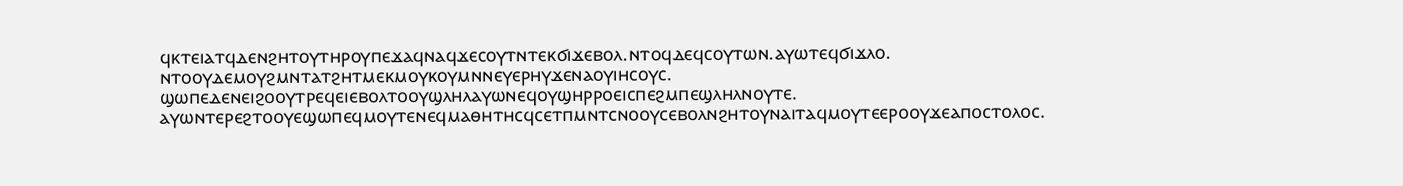ϥⲕⲧⲉⲓⲁⲧϥⲇⲉⲛϩⲏⲧⲟⲩⲧⲏⲣⲟⲩⲡⲉϫⲁϥⲛⲁϥϫⲉⲥⲟⲩⲧⲛⲧⲉⲕϭⲓϫⲉⲃⲟⲗ.ⲛⲧⲟϥⲇⲉϥⲥⲟⲩⲧⲱⲛ.ⲁⲩⲱⲧⲉϥϭⲓϫⲗⲟ.
ⲛⲧⲟⲟⲩⲇⲉⲙⲟⲩϩⲙⲛⲧⲁⲧϩⲏⲧⲙⲉⲕⲙⲟⲩⲕⲟⲩⲙⲛⲛⲉⲩⲉⲣⲏⲩϫⲉⲛⲁⲟⲩⲓⲏⲥⲟⲩⲥ.
ϣⲱⲡⲉⲇⲉⲛⲉⲓϩⲟⲟⲩⲧⲣⲉϥⲉⲓⲉⲃⲟⲗⲧⲟⲟⲩϣⲗⲏⲗⲁⲩⲱⲛⲉϥⲟⲩϣⲏⲣⲣⲟⲉⲓⲥⲡⲉϩⲙⲡⲉϣⲗⲏⲗⲛⲟⲩⲧⲉ.
ⲁⲩⲱⲛⲧⲉⲣⲉϩⲧⲟⲟⲩⲉϣⲱⲡⲉϥⲙⲟⲩⲧⲉⲛⲉϥⲙⲁⲑⲏⲧⲏⲥϥⲥⲉⲧⲡⲙⲛⲧⲥⲛⲟⲟⲩⲥⲉⲃⲟⲗⲛϩⲏⲧⲟⲩⲛⲁⲓⲧⲁϥⲙⲟⲩⲧⲉⲉⲣⲟⲟⲩϫⲉⲁⲡⲟⲥⲧⲟⲗⲟⲥ.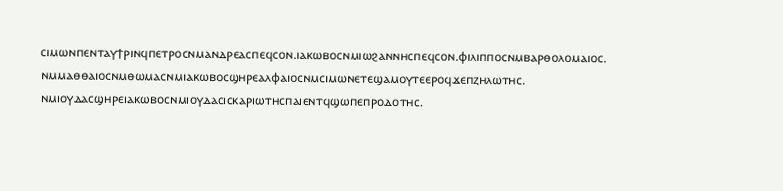ⲥⲓⲙⲱⲛⲡⲉⲛⲧⲁⲩϯⲣⲓⲛϥⲡⲉⲧⲣⲟⲥⲛⲙⲁⲛⲇⲣⲉⲁⲥⲡⲉϥⲥⲟⲛ.ⲓⲁⲕⲱⲃⲟⲥⲛⲙⲓⲱϩⲁⲛⲛⲏⲥⲡⲉϥⲥⲟⲛ.ⲫⲓⲗⲓⲡⲡⲟⲥⲛⲙⲃⲁⲣⲑⲟⲗⲟⲙⲁⲓⲟⲥ.
ⲛⲙⲙⲁⲑⲑⲁⲓⲟⲥⲛⲙⲑⲱⲙⲁⲥⲛⲙⲓⲁⲕⲱⲃⲟⲥϣⲏⲣⲉⲁⲗⲫⲁⲓⲟⲥⲛⲙⲥⲓⲙⲱⲛⲉⲧⲉϣⲁⲙⲟⲩⲧⲉⲉⲣⲟϥϫⲉⲡⲍⲏⲗⲱⲧⲏⲥ.
ⲛⲙⲓⲟⲩⲇⲁⲥϣⲏⲣⲉⲓⲁⲕⲱⲃⲟⲥⲛⲙⲓⲟⲩⲇⲁⲥⲓⲥⲕⲁⲣⲓⲱⲧⲏⲥⲡⲁⲓⲉⲛⲧϥϣⲱⲡⲉⲡⲣⲟⲇⲟⲧⲏⲥ.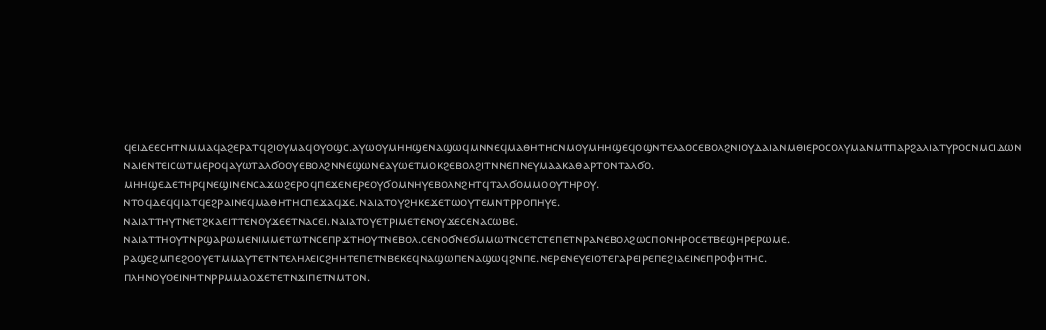ϥⲉⲓⲇⲉⲉⲥⲏⲧⲛⲙⲙⲁϥⲁϩⲉⲣⲁⲧϥϩⲓⲟⲩⲙⲁϥⲟⲩⲟϣⲥ.ⲁⲩⲱⲟⲩⲙⲏⲏϣⲉⲛⲁϣⲱϥⲙⲛⲛⲉϥⲙⲁⲑⲏⲧⲏⲥⲛⲙⲟⲩⲙⲏⲏϣⲉϥⲟϣⲛⲧⲉⲗⲁⲟⲥⲉⲃⲟⲗϩⲛⲓⲟⲩⲇⲁⲓⲁⲛⲙⲑⲓⲉⲣⲟⲥⲟⲗⲩⲙⲁⲛⲙⲧⲡⲁⲣϩⲁⲗⲓⲁⲧⲩⲣⲟⲥⲛⲙⲥⲓⲇⲱⲛ
ⲛⲁⲓⲉⲛⲧⲉⲓⲥⲱⲧⲙⲉⲣⲟϥⲁⲩⲱⲧⲁⲗϭⲟⲟⲩⲉⲃⲟⲗϩⲛⲛⲉϣⲱⲛⲉⲁⲩⲱⲉⲧⲙⲟⲕϩⲉⲃⲟⲗϩⲓⲧⲛⲛⲉⲡⲛⲉⲩⲙⲁⲁⲕⲁⲑⲁⲣⲧⲟⲛⲧⲁⲗϭⲟ.
ⲙⲏⲏϣⲉⲇⲉⲧⲏⲣϥⲛⲉϣⲓⲛⲉⲛⲥⲁϫⲱϩⲉⲣⲟϥⲡⲉϫⲉⲛⲉⲣⲉⲟⲩϭⲟⲙⲛⲏⲩⲉⲃⲟⲗⲛϩⲏⲧϥⲧⲁⲗϭⲟⲙⲙⲟⲟⲩⲧⲏⲣⲟⲩ.
ⲛⲧⲟϥⲇⲉϥϥⲓⲁⲧϥⲉϩⲣⲁⲓⲛⲉϥⲙⲁⲑⲏⲧⲏⲥⲡⲉϫⲁϥϫⲉ.ⲛⲁⲓⲁⲧⲟⲩϩⲏⲕⲉϫⲉⲧⲱⲟⲩⲧⲉⲙⲛⲧⲣⲣⲟⲡⲏⲩⲉ.
ⲛⲁⲓⲁⲧⲧⲏⲩⲧⲛⲉⲧϩⲕⲁⲉⲓⲧⲧⲉⲛⲟⲩϫⲉⲉⲧⲛⲁⲥⲉⲓ.ⲛⲁⲓⲁⲧⲟⲩⲉⲧⲣⲓⲙⲉⲧⲉⲛⲟⲩϫⲉⲥⲉⲛⲁⲥⲱⲃⲉ.
ⲛⲁⲓⲁⲧⲧⲏⲟⲩⲧⲛⲣϣⲁⲣⲱⲙⲉⲛⲓⲙⲙⲉⲧⲱⲧⲛⲥⲉⲡⲣϫⲧⲏⲟⲩⲧⲛⲉⲃⲟⲗ.ⲥⲉⲛⲟϭⲛⲉϭⲙⲙⲱⲧⲛⲥⲉⲧⲥⲧⲉⲡⲉⲧⲛⲣⲁⲛⲉⲃⲟⲗϩⲱⲥⲡⲟⲛⲏⲣⲟⲥⲉⲧⲃⲉϣⲏⲣⲉⲣⲱⲙⲉ.
ⲣⲁϣⲉϩⲙⲡⲉϩⲟⲟⲩⲉⲧⲙⲙⲁⲩⲧⲉⲧⲛⲧⲉⲗⲏⲗⲉⲓⲥϩⲏⲏⲧⲉⲡⲉⲧⲛⲃⲉⲕⲉϥⲛⲁϣⲱⲡⲉⲛⲁϣⲱϥϩⲛⲡⲉ.ⲛⲉⲣⲉⲛⲉⲩⲉⲓⲟⲧⲉⲅⲁⲣⲉⲓⲣⲉⲡⲉϩⲓⲁⲉⲓⲛⲉⲡⲣⲟⲫⲏⲧⲏⲥ.
ⲡⲗⲏⲛⲟⲩⲟⲉⲓⲛⲏⲧⲛⲣⲣⲙⲙⲁⲟϫⲉⲧⲉⲧⲛϫⲓⲡⲉⲧⲛⲙⲧⲟⲛ.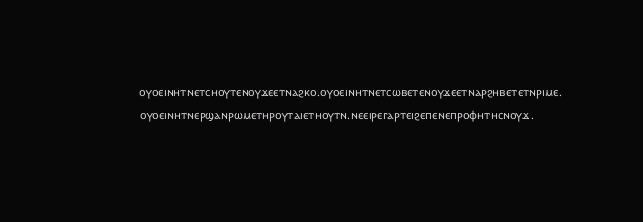ⲟⲩⲟⲉⲓⲛⲏⲧⲛⲉⲧⲥⲏⲟⲩⲧⲉⲛⲟⲩϫⲉⲉⲧⲛⲁϩⲕⲟ.ⲟⲩⲟⲉⲓⲛⲏⲧⲛⲉⲧⲥⲱⲃⲉⲧⲉⲛⲟⲩϫⲉⲉⲧⲛⲁⲣϩⲏⲃⲉⲧⲉⲧⲛⲣⲓⲙⲉ.
ⲟⲩⲟⲉⲓⲛⲏⲧⲛⲉⲣϣⲁⲛⲣⲱⲙⲉⲧⲏⲣⲟⲩⲧⲁⲓⲉⲧⲏⲟⲩⲧⲛ.ⲛⲉⲉⲓⲣⲉⲅⲁⲣⲧⲉⲓϩⲉⲡⲉⲛⲉⲡⲣⲟⲫⲏⲧⲏⲥⲛⲟⲩϫ.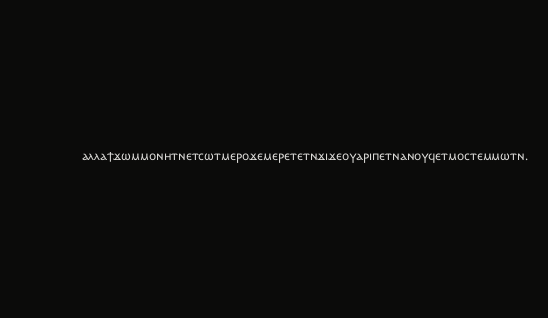ⲁⲗⲗⲁϯϫⲱⲙⲙⲟⲛⲏⲧⲛⲉⲧⲥⲱⲧⲙⲉⲣⲟϫⲉⲙⲉⲣⲉⲧⲉⲧⲛϫⲓϫⲉⲟⲩⲁⲣⲓⲡⲉⲧⲛⲁⲛⲟⲩϥⲉⲧⲙⲟⲥⲧⲉⲙⲙⲱⲧⲛ.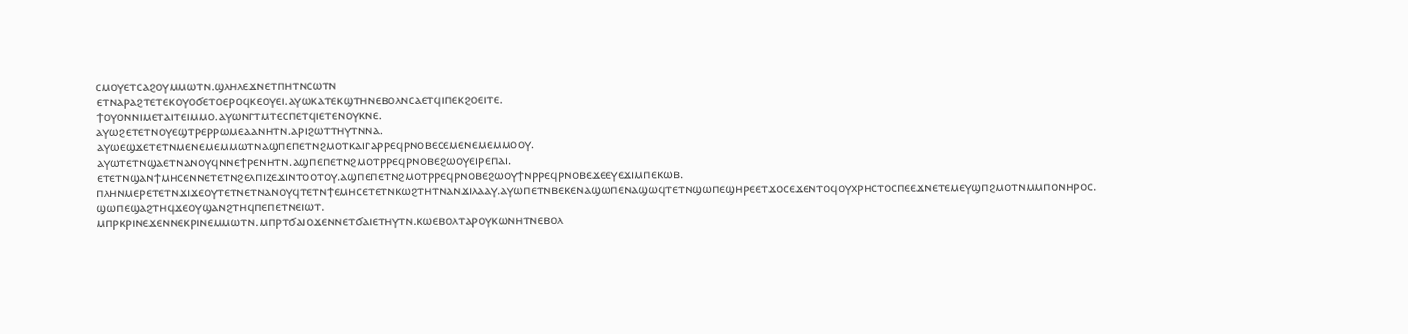ⲥⲙⲟⲩⲉⲧⲥⲁϩⲟⲩⲙⲙⲱⲧⲛ.ϣⲗⲏⲗⲉϫⲛⲉⲧⲡⲏⲧⲛⲥⲱⲧⲛ
ⲉⲧⲛⲁⲣⲁϩⲧⲉⲧⲉⲕⲟⲩⲟϭⲉⲧⲟⲉⲣⲟϥⲕⲉⲟⲩⲉⲓ.ⲁⲩⲱⲕⲁⲧⲉⲕϣⲧⲏⲛⲉⲃⲟⲗⲛⲥⲁⲉⲧϥⲓⲡⲉⲕϩⲟⲉⲓⲧⲉ.
ϯⲟⲩⲟⲛⲛⲓⲙⲉⲧⲁⲓⲧⲉⲓⲙⲙⲟ.ⲁⲩⲱⲛⲅⲧⲙⲧⲉⲥⲡⲉⲧϥⲓⲉⲧⲉⲛⲟⲩⲕⲛⲉ.
ⲁⲩⲱϩⲉⲧⲉⲧⲛⲟⲩⲉϣⲧⲣⲉⲣⲣⲱⲙⲉⲁⲁⲛⲏⲧⲛ.ⲁⲣⲓϩⲱⲧⲧⲏⲩⲧⲛⲛⲁ.
ⲁⲩⲱⲉϣϫⲉⲧⲉⲧⲛⲙⲉⲛⲉⲙⲉⲙⲙⲱⲧⲛⲁϣⲡⲉⲡⲉⲧⲛϩⲙⲟⲧⲕⲁⲓⲅⲁⲣⲣⲉϥⲣⲛⲟⲃⲉⲥⲉⲙⲉⲛⲉⲙⲉⲙⲙⲟⲟⲩ.
ⲁⲩⲱⲧⲉⲧⲛϣⲁⲉⲧⲛⲁⲛⲟⲩϥⲛⲛⲉϯⲣⲉⲛⲏⲧⲛ.ⲁϣⲡⲉⲡⲉⲧⲛϩⲙⲟⲧⲣⲣⲉϥⲣⲛⲟⲃⲉϩⲱⲟⲩⲉⲓⲣⲉⲡⲁⲓ.
ⲉⲧⲉⲧⲛϣⲁⲛϯⲙⲏⲥⲉⲛⲛⲉⲧⲉⲧⲛϩⲉⲗⲡⲓⲍⲉϫⲓⲛⲧⲟⲟⲧⲟⲩ.ⲁϣⲡⲉⲡⲉⲧⲛϩⲙⲟⲧⲣⲣⲉϥⲣⲛⲟⲃⲉϩⲱⲟⲩϯⲛⲣⲣⲉϥⲣⲛⲟⲃⲉϫⲉⲉⲩⲉϫⲓⲙⲡⲉⲕⲱⲃ.
ⲡⲗⲏⲛⲙⲉⲣⲉⲧⲉⲧⲛϫⲓϫⲉⲟⲩⲧⲉⲧⲛⲉⲧⲛⲁⲛⲟⲩϥⲧⲉⲧⲛϯⲉⲙⲏⲥⲉⲧⲉⲧⲛⲕⲱϩⲧⲏⲧⲛⲁⲛϫⲓⲗⲁⲁⲩ.ⲁⲩⲱⲡⲉⲧⲛⲃⲉⲕⲉⲛⲁϣⲱⲡⲉⲛⲁϣⲱϥⲧⲉⲧⲛϣⲱⲡⲉϣⲏⲣⲉⲉⲧϫⲟⲥⲉϫⲉⲛⲧⲟϥⲟⲩⲭⲣⲏⲥⲧⲟⲥⲡⲉⲉϫⲛⲉⲧⲉⲙⲉⲩϣⲡϩⲙⲟⲧⲛⲙⲙⲡⲟⲛⲏⲣⲟⲥ.
ϣⲱⲡⲉϣⲁϩⲧⲏϥϫⲉⲟⲩϣⲁⲛϩⲧⲏϥⲡⲉⲡⲉⲧⲛⲉⲓⲱⲧ.
ⲙⲡⲣⲕⲣⲓⲛⲉϫⲉⲛⲛⲉⲕⲣⲓⲛⲉⲙⲙⲱⲧⲛ.ⲙⲡⲣⲧϭⲁⲓⲟϫⲉⲛⲛⲉⲧϭⲁⲓⲉⲧⲏⲩⲧⲛ.ⲕⲱⲉⲃⲟⲗⲧⲁⲣⲟⲩⲕⲱⲛⲏⲧⲛⲉⲃⲟⲗ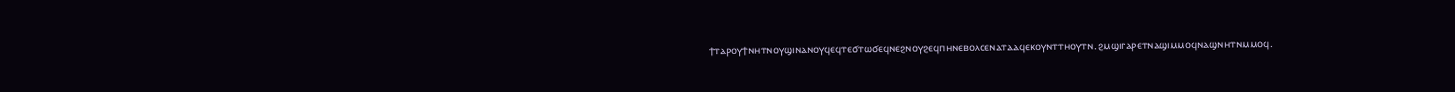ϯⲧⲁⲣⲟⲩϯⲛⲏⲧⲛⲟⲩϣⲓⲛⲁⲛⲟⲩϥⲉϥⲧⲉϭⲧⲱϭⲉϥⲛⲉϩⲛⲟⲩϩⲉϥⲡⲏⲛⲉⲃⲟⲗⲥⲉⲛⲁⲧⲁⲁϥⲉⲕⲟⲩⲛⲧⲧⲏⲟⲩⲧⲛ.ϩⲙϣⲓⲅⲁⲣⲉⲧⲛⲁϣⲓⲙⲙⲟϥⲛⲁϣⲛⲏⲧⲛⲙⲙⲟϥ.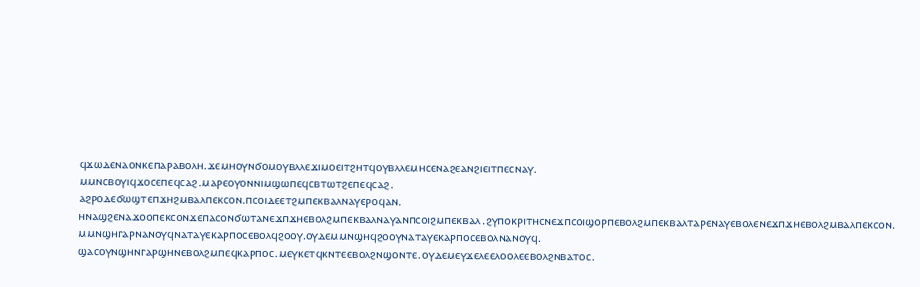ϥϫⲱⲇⲉⲛⲁⲟⲛⲕⲉⲡⲁⲣⲁⲃⲟⲗⲏ.ϫⲉⲙⲏⲟⲩⲛϭⲟⲙⲟⲩⲃⲗⲗⲉϫⲓⲙⲟⲉⲓⲧϩⲏⲧϥⲟⲩⲃⲗⲗⲉⲙⲏⲥⲉⲛⲁϩⲉⲁⲛϩⲓⲉⲓⲧⲡⲉⲥⲛⲁⲩ.
ⲙⲙⲛⲥⲃⲟⲩⲓϥϫⲟⲥⲉⲡⲉϥⲥⲁϩ.ⲙⲁⲣⲉⲟⲩⲟⲛⲛⲓⲙϣⲱⲡⲉϥⲥⲃⲧⲱⲧϩⲉⲡⲉϥⲥⲁϩ.
ⲁϩⲣⲟⲇⲉϭⲱϣⲧⲉⲡϫⲏϩⲙⲃⲁⲗⲡⲉⲕⲥⲟⲛ.ⲡⲥⲟⲓⲇⲉⲉⲧϩⲙⲡⲉⲕⲃⲁⲗⲛⲁⲩⲉⲣⲟϥⲁⲛ.
ⲏⲛⲁϣϩⲉⲛⲁϫⲟⲟⲡⲉⲕⲥⲟⲛϫⲉⲡⲁⲥⲟⲛϭⲱⲧⲁⲛⲉϫⲡϫⲏⲉⲃⲟⲗϩⲙⲡⲉⲕⲃⲁⲗⲛⲁⲩⲁⲛⲡⲥⲟⲓϩⲙⲡⲉⲕⲃⲁⲗ.ϩⲩⲡⲟⲕⲣⲓⲧⲏⲥⲛⲉϫⲡⲥⲟⲓϣⲟⲣⲡⲉⲃⲟⲗϩⲙⲡⲉⲕⲃⲁⲗⲧⲁⲣⲉⲛⲁⲩⲉⲃⲟⲗⲉⲛⲉϫⲡϫⲏⲉⲃⲟⲗϩⲙⲃⲁⲗⲡⲉⲕⲥⲟⲛ.
ⲙⲙⲛϣⲏⲅⲁⲣⲛⲁⲛⲟⲩϥⲛⲁⲧⲁⲩⲉⲕⲁⲣⲡⲟⲥⲉⲃⲟⲗϥϩⲟⲟⲩ.ⲟⲩⲇⲉⲙⲙⲛϣⲏϥϩⲟⲟⲩⲛⲁⲧⲁⲩⲉⲕⲁⲣⲡⲟⲥⲉⲃⲟⲗⲛⲁⲛⲟⲩϥ.
ϣⲁⲥⲟⲩⲛϣⲏⲛⲅⲁⲣϣⲏⲛⲉⲃⲟⲗϩⲙⲡⲉϥⲕⲁⲣⲡⲟⲥ.ⲙⲉⲩⲕⲉⲧϥⲕⲛⲧⲉⲉⲃⲟⲗϩⲛϣⲟⲛⲧⲉ.ⲟⲩⲇⲉⲙⲉⲩϫⲉⲗⲉⲉⲗⲟⲟⲗⲉⲉⲃⲟⲗϩⲛⲃⲁⲧⲟⲥ.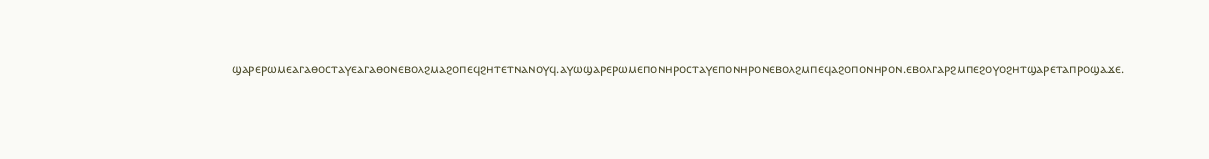ϣⲁⲣⲉⲣⲱⲙⲉⲁⲅⲁⲑⲟⲥⲧⲁⲩⲉⲁⲅⲁⲑⲟⲛⲉⲃⲟⲗϩⲙⲁϩⲟⲡⲉϥϩⲏⲧⲉⲧⲛⲁⲛⲟⲩϥ.ⲁⲩⲱϣⲁⲣⲉⲣⲱⲙⲉⲡⲟⲛⲏⲣⲟⲥⲧⲁⲩⲉⲡⲟⲛⲏⲣⲟⲛⲉⲃⲟⲗϩⲙⲡⲉϥⲁϩⲟⲡⲟⲛⲏⲣⲟⲛ.ⲉⲃⲟⲗⲅⲁⲣϩⲙⲡⲉϩⲟⲩⲟϩⲏⲧϣⲁⲣⲉⲧⲁⲡⲣⲟϣⲁϫⲉ.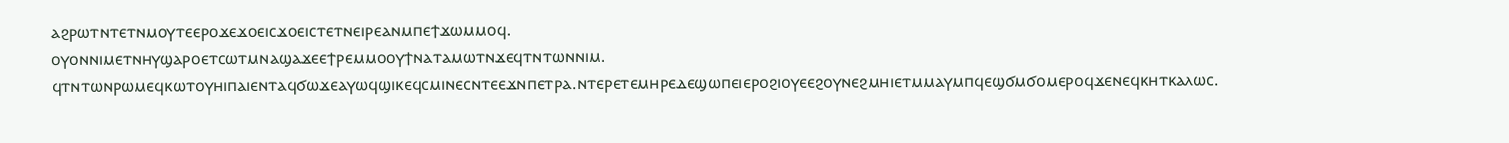ⲁϩⲣⲱⲧⲛⲧⲉⲧⲛⲙⲟⲩⲧⲉⲉⲣⲟϫⲉϫⲟⲉⲓⲥϫⲟⲉⲓⲥⲧⲉⲧⲛⲉⲓⲣⲉⲁⲛⲙⲡⲉϯϫⲱⲙⲙⲟϥ.
ⲟⲩⲟⲛⲛⲓⲙⲉⲧⲛⲏⲩϣⲁⲣⲟⲉⲧⲥⲱⲧⲙⲛⲁϣⲁϫⲉⲉϯⲣⲉⲙⲙⲟⲟⲩϯⲛⲁⲧⲁⲙⲱⲧⲛϫⲉϥⲧⲛⲧⲱⲛⲛⲓⲙ.
ϥⲧⲛⲧⲱⲛⲣⲱⲙⲉϥⲕⲱⲧⲟⲩⲏⲓⲡⲁⲓⲉⲛⲧⲁϥϭⲱϫⲉⲁⲩⲱϥϣⲓⲕⲉϥⲥⲙⲓⲛⲉⲥⲛⲧⲉⲉϫⲛⲡⲉⲧⲣⲁ.ⲛⲧⲉⲣⲉⲧⲉⲙⲏⲣⲉⲇⲉϣⲱⲡⲉⲓⲉⲣⲟϩⲓⲟⲩⲉⲉϩⲟⲩⲛⲉϩⲙⲏⲓⲉⲧⲙⲙⲁⲩⲙⲡϥⲉϣϭⲙϭⲟⲙⲉⲣⲟϥϫⲉⲛⲉϥⲕⲏⲧⲕⲁⲗⲱⲥ.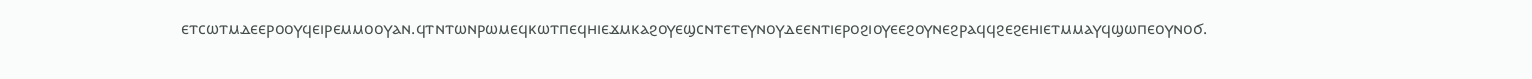ⲉⲧⲥⲱⲧⲙⲇⲉⲉⲣⲟⲟⲩϥⲉⲓⲣⲉⲙⲙⲟⲟⲩⲁⲛ.ϥⲧⲛⲧⲱⲛⲣⲱⲙⲉϥⲕⲱⲧⲡⲉϥⲏⲓⲉϫⲙⲕⲁϩⲟⲩⲉϣⲥⲛⲧⲉⲧⲉⲩⲛⲟⲩⲇⲉⲉⲛⲧⲓⲉⲣⲟϩⲓⲟⲩⲉⲉϩⲟⲩⲛⲉϩⲣⲁϥϥϩⲉϩⲉⲏⲓⲉⲧⲙⲙⲁⲩϥϣⲱⲡⲉⲟⲩⲛⲟϭ.